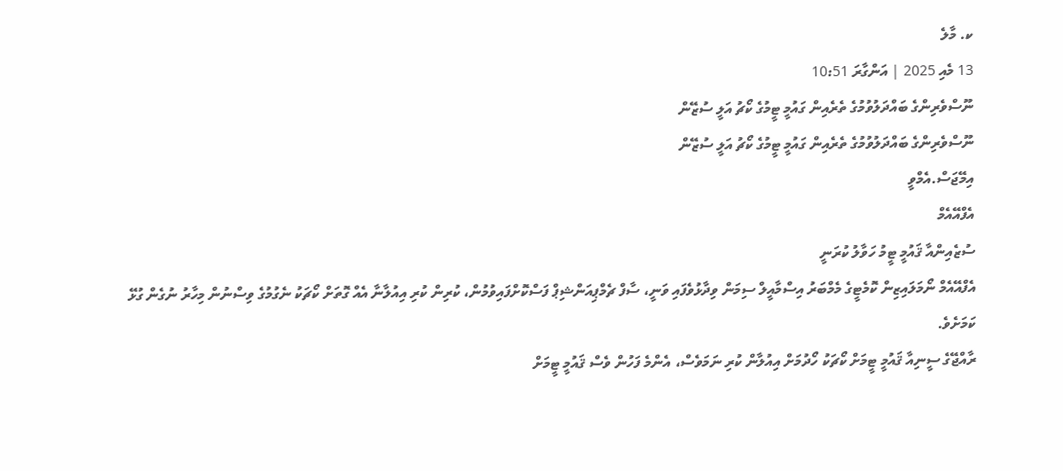ކ. މާލެ
13 މެއި 2025 | އަންގާރަ 10:51
ނޫސްވެރިންގެ ބައްދަލުވުމުގެ ތެރެއިން ގައުމީ ޓީމުގެ ކޯޗު އަލީ ސުޒޭން
ނޫސްވެރިންގެ ބައްދަލުވުމުގެ ތެރެއިން ގައުމީ ޓީމުގެ ކޯޗު އަލީ ސުޒޭން
އިމޭޖަސް.އެމްވީ
އެފްއޭއެމް
ސުޒެއިންއާ ޤައުމީ ޓީމު ހަވާލު ކުރަނީ
އެފްއޭއެމް ނޯމަލައިޒިން ކޮމެޓީގެ މެމްބަރު އިސްމާއީލް ސިމަން ވިދާޅުވެފައި ވަނީ، ސާފް ޗެމްޕިއަންޝިޕް ފަސްކޮށްފައިވުމުން، ކުރިން ކުރި އިއުލާނާ އެއް ގޮތަށް ކޯޗަކު ނެގުމުގެ ވިސްނުން މިހާރު ނުގެން ގުޅޭ ކަމަށެވެ.
ރާއްޖޭގެ ސީނިއާ ޤައުމީ ޓީމަށް ކޯޗަކު ހޯދުމަށް އިއުލާން ކުރި ނަމަވެސް، އެންމެ ފަހުން ވެސް ޤައުމީ ޓީމަށް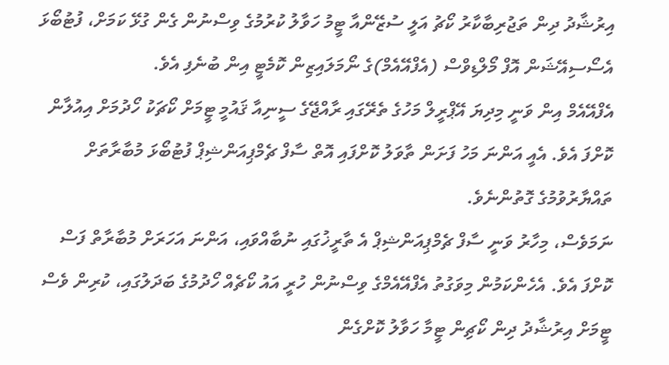އިރުޝާދު ދިން ތަޖުރިބާކާރު ކޯޗު އަލީ ސުޒޭންއާ ޓީމު ހަވާލު ކުރުމުގެ ވިސްނުން ގެން ގުޅޭ ކަމަށް، ފުޓުބޯޅަ އެސޯސިއޭޝަން އޮފް މޯލްޑިވްސް (އެފްއޭއެމް)ގެ ނޯމަލައިޒިން ކޮމެޓީ އިން ބުނެފި އެވެ.
އެފްއޭއެމް އިން ވަނީ މިދިޔަ އޭޕްރީލް މަހުގެ ތެރޭގައި ރާއްޖޭގެ ސީނިއާ ޤައުމީ ޓީމަށް ކޯޗަކު ހޯދުމަށް އިއުލާން ކޮށްފަ އެވެ. އެއީ އަންނަ މަހު ފަށަން ތާވަލު ކޮށްފައި އޮތް ސާފް ޗެމްޕިއަންޝިޕް ފުޓުބޯޅަ މުބާރާތަށް ތައްޔާރުވުމުގެ ގޮތުންނެވެ.
ނަމަވެސް، މިހާރު ވަނީ ސާފް ޗެމްޕިއަންޝިޕް އެ ތާރީޚުގައި ނުބާއްވައި، އަންނަ އަހަރަށް މުބާރާތް ފަސް ކޮށްފަ އެވެ. އެހެންކަމުން މިވަގުތު އެފްއޭއެމްގެ ވިސްނުން ހުރީ އައު ކޯޗެއް ހޯދުމުގެ ބަދަލުގައި، ކުރިން ވެސް ޓީމަށް އިރުޝާދު ދިން ކޯޗިން ޓީމާ ހަވާލު ކޮށްގެން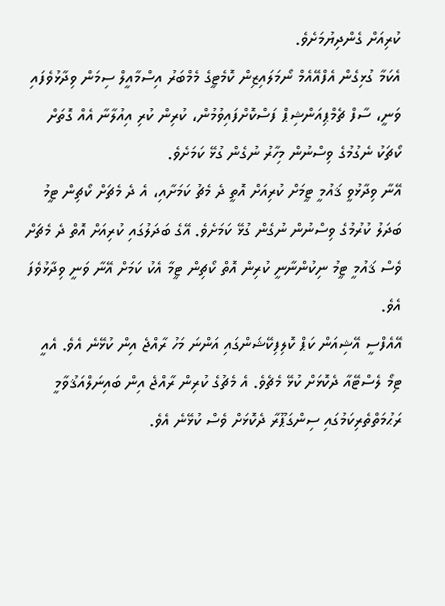ކުރިއަށް ގެންދިޔުމަށެވެ.
އެކަމާ ގުޅިގެން އެފްއޭއެމް ނޯމަލައިޒިން ކޮމެޓީގެ މެމްބަރު އިސްމާއީލް ސިމަން ވިދާޅުވެފައި ވަނީ، ސާފް ޗެމްޕިއަންޝިޕް ފަސްކޮށްފައިވުމުން، ކުރިން ކުރި އިއުލާނާ އެއް ގޮތަށް ކޯޗަކު ނެގުމުގެ ވިސްނުން މިހާރު ނުގެން ގުޅޭ ކަމަށެވެ.
އޭނާ ވިދާޅުވީ ޤައުމީ ޓީމަށް ކުރިއަށް އޮތީ ދެ މެޗު ކަމަށާއި، އެ ދެ މެޗަށް ކޯޗިން ޓީމު ބަދަލު ކުރުމުގެ ވިސްނުން ނުގެން ގުޅޭ ކަމަށެވެ. އޭގެ ބަދަލުގައި ކުރިއަށް އޮތް ދެ މެޗަށް ވެސް ޤައުމީ ޓީމު ނިކުންނާނީ ކުރިން އޮތް ކޯޗިން ޓީމާ އެކު ކަމަށް އޭނާ ވަނީ ވިދާޅުވެފަ އެވެ.
އޭއެފްސީ އޭޝިއަން ކަޕް ކޮލިފިކޭޝަންގައި އަންނަ މަހު ރާއްޖެ އިން ކުޅޭނެ އެވެ. އެއީ ޓިމޯ ލެސްޓޭއާ ދެކޮޅަށް ކުޅޭ މެޗެވެ. އެ މެޗުގެ ކުރިން ރާއްޖެ އިން ބައިނަލްއަޤުވާމީ ރަޙުމަތްތެރިކަމުގައި ސިންގަޕޫރާ ދެކޮޅަށް ވެސް ކުޅޭނެ އެވެ.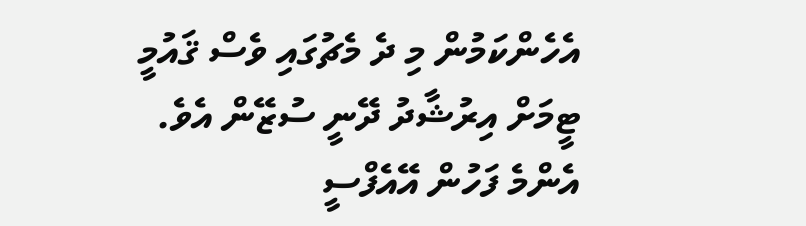އެހެންކަމުން މި ދެ މެޗުގައި ވެސް ޤައުމީ ޓީމަށް އިރުޝާދު ދޭނީ ސުޒޭން އެވެ.
އެންމެ ފަހުން އޭއެފްސީ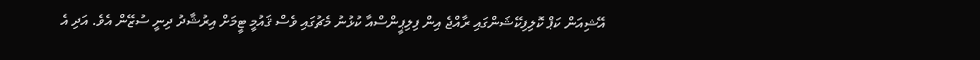އޭޝިއަން ކަޕް ކޮލިފިކޭޝަންގައި ރާއްޖެ އިން ފިލިޕީންސްއާ ކުޅުނު މެޗުގައި ވެސް ޤައުމީ ޓީމަށް އިރުޝާދު ދިނީ ސުޒޭން އެވެ. އަދި އެ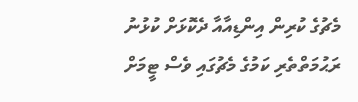މެޗުގެ ކުރިން އިންޑިއާއާ ދެކޮޅަށް ކުޅުނު ރަޙުމަތްތެރި ކަމުގެ މެޗުގައި ވެސް ޓީމަށް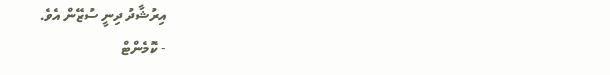އިރުޝާދު ދިނީ ސުޒޭން އެވެ.
- ކޮމެންޓް